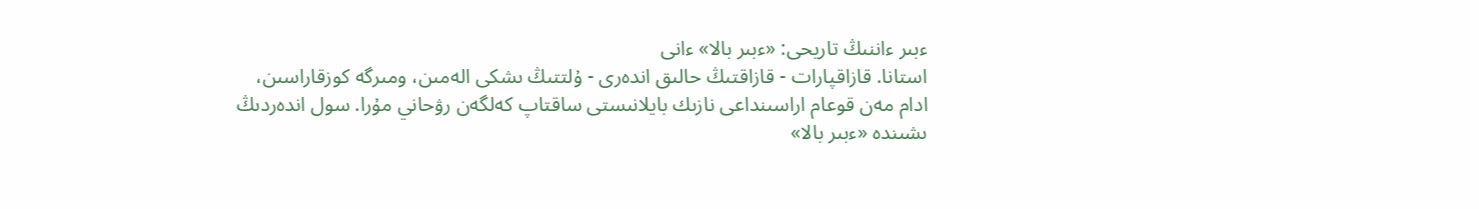ءبىر ءاننىڭ تاريحى: «ءبىر بالا» ءانى
استانا. قازاقپارات - قازاقتىڭ حالىق اندەرى - ۇلتتىڭ ىشكى الەمىن، ومىرگە كوزقاراسىن، ادام مەن قوعام اراسىنداعى نازىك بايلانىستى ساقتاپ كەلگەن رۋحاني مۇرا. سول اندەردىڭ ىشىندە «ءبىر بالا»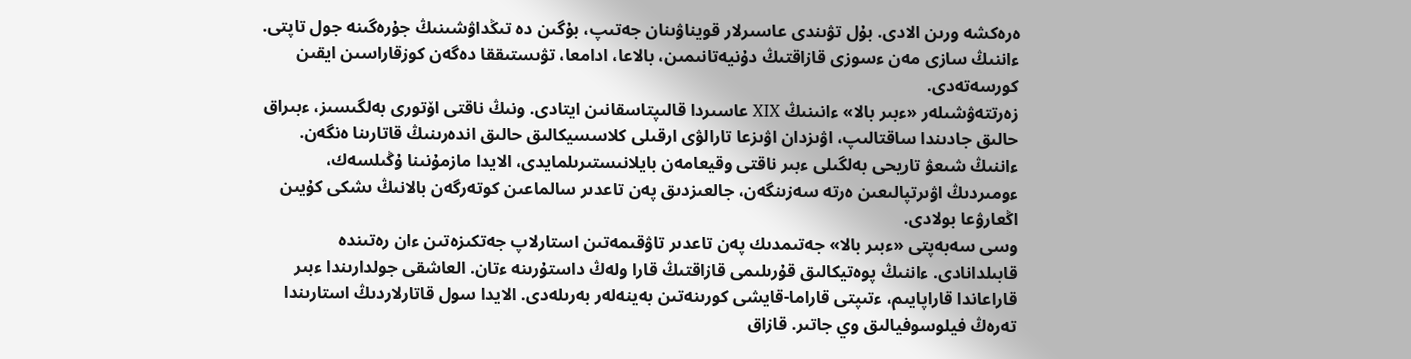ەرەكشە ورىن الادى. بۇل تۋىندى عاسىرلار قويناۋىنان جەتىپ، بۇگىن دە تىڭداۋشىنىڭ جۇرەگىنە جول تاپتى. ءاننىڭ سازى مەن ءسوزى قازاقتىڭ دۇنيەتانىمىن، بالاعا، ادامعا، تۋىستىققا دەگەن كوزقاراسىن ايقىن كورسەتەدى.
زەرتتەۋشىلەر «ءبىر بالا» ءانىنىڭ ⅩⅨ عاسىردا قالىپتاسقانىن ايتادى. ونىڭ ناقتى اۆتورى بەلگىسىز، ءبىراق حالىق جادىندا ساقتالىپ، اۋىزدان اۋىزعا تارالۋى ارقىلى كلاسسيكالىق حالىق اندەرىنىڭ قاتارىنا ەنگەن. ءاننىڭ شىعۋ تاريحى بەلگىلى ءبىر ناقتى وقيعامەن بايلانىستىرىلمايدى، الايدا مازمۇنىنا ۇڭىلسەك، ءومىردىڭ اۋىرتپالىعىن ەرتە سەزىنگەن، جالعىزدىق پەن تاعدىر سالماعىن كوتەرگەن بالانىڭ ىشكى كۇيىن اڭعارۋعا بولادى.
وسى سەبەپتى «ءبىر بالا» جەتىمدىك پەن تاعدىر تاۋقىمەتىن استارلاپ جەتكىزەتىن ءان رەتىندە قابىلدانادى. ءاننىڭ پوەتيكالىق قۇرىلىمى قازاقتىڭ قارا ولەڭ داستۇرىنە ءتان. العاشقى جولدارىندا ءبىر قاراعاندا قاراپايىم، ءتىپتى قاراما-قايشى كورىنەتىن بەينەلەر بەرىلەدى. الايدا سول قاتارلاردىڭ استارىندا تەرەڭ فيلوسوفيالىق وي جاتىر. قازاق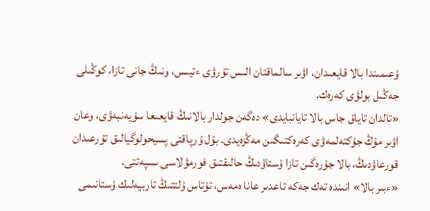ۇعىمىندا بالا قايعىدان، اۋىر سالماقتان الىس تۇرۋى ءتيىس، ونىڭ جانى تازا، كوڭىلى جەڭىل بولۋى كەرەك.
«تالدان تاياق جاس بالا تايانبايدى» دەگەن جولدار بالانىڭ قايعىعا سۇيەنبەۋى، وعان اۋىر مۇڭ جۇكتەلمەۋى كەرەكتىگىن مەڭزەيدى. بۇل ۇرپاقتى پسيحولوگيالىق تۇرعىدان قورعاۋدىڭ، بالا جۇرەگىن تازا ۇستاۋدىڭ حالىقتىق فورمۋلاسى ىسپەتتى.
«ءبىر بالا» انىندە تەك جەكە تاعدىر عانا ەمەس، تۇتاس ۇلتتىڭ تاربيەلىك ۇستانىمى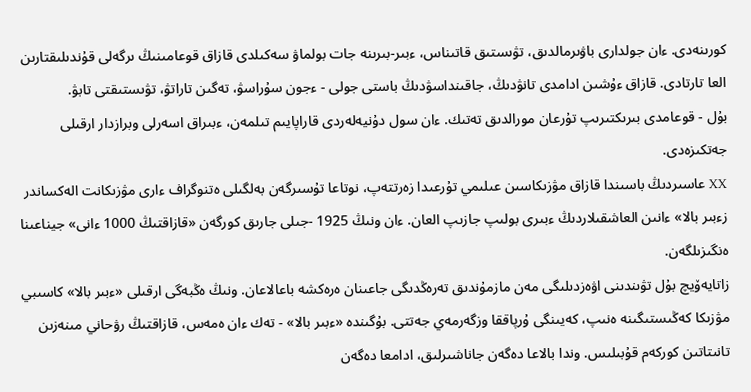كورىنەدى. ءان جولدارى باۋىرمالدىق، تۋىستىق قاتىناس، ءبىر-بىرىنە جات بولماۋ سەكىلدى قازاق قوعامىنىڭ ىرگەلى قۇندىلىقتارىن العا تارتادى. قازاق ءۇشىن ادامدى تانۋدىڭ، جاقىنداسۋدىڭ باستى جولى - ءجون سۇراسۋ، تەگىن تاراتۋ، تۋىستىقتى تابۋ.
بۇل - قوعامدى بىرىكتىرىپ تۇرعان مورالدىق تەتىك. ءان سول دۇنيەلەردى قاراپايىم تىلمەن، ءبىراق اسەرلى وبرازدار ارقىلى جەتكىزەدى.
ⅩⅩ عاسىردىڭ باسىندا قازاق مۋزىكاسىن عىلىمي تۇرعىدا زەرتتەپ، نوتاعا تۇسىرگەن بەلگىلى ەتنوگراف ءارى مۋزىكانت الەكساندر زءبىر بالا» ءانىن العاشقىلاردىڭ ءبىرى بولىپ جازىپ العان. ءان ونىڭ 1925 -جىلى جارىق كورگەن «قازاقتىڭ 1000 ءانى» جيناعىنا ەنگىزىلگەن.
زاتايەۆيچ بۇل تۋىندىنى اۋەزدىلىگى مەن مازمۇندىق تەرەڭدىگى جاعىنان ەرەكشە باعالاعان. ونىڭ ەڭبەگى ارقىلى «ءبىر بالا» كاسىبي مۋزىكا كەڭىستىگىنە ەنىپ، كەيىنگى ۇرپاققا وزگەرمەي جەتتى. بۇگىندە «ءبىر بالا» - تەك ءان ەمەس، قازاقتىڭ رۋحاني مىنەزىن تانىتاتىن كوركەم قۇبىلىس. وندا بالاعا دەگەن جاناشىرلىق، ادامعا دەگەن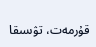قۇرمەت، تۋىسقا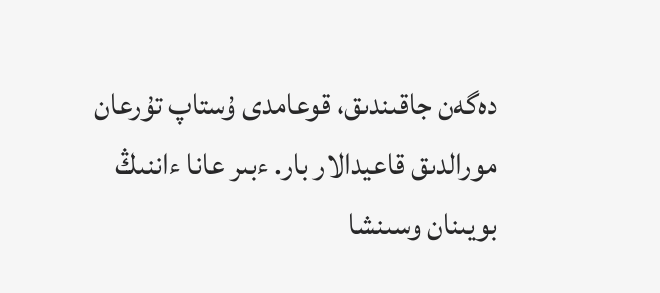دەگەن جاقىندىق، قوعامدى ۇستاپ تۇرعان مورالدىق قاعيدالار بار. ءبىر عانا ءاننىڭ بويىنان وسىنشا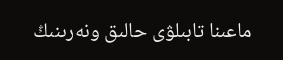ماعىنا تابىلۋى حالىق ونەرىنىڭ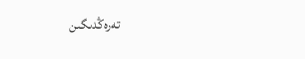تەرەڭدىگىن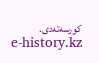كورسەتەدى.
e-history.kz